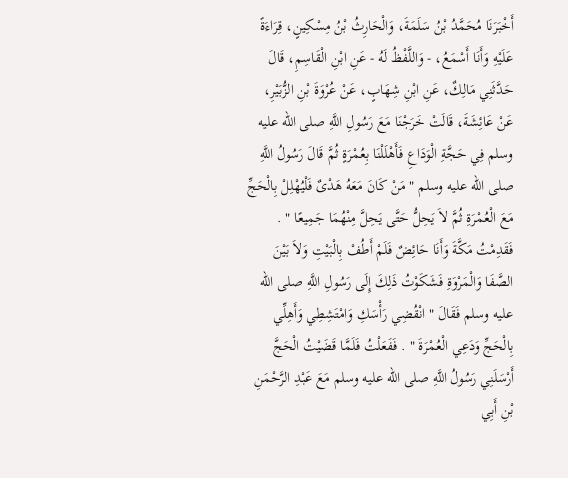أَخْبَرَنَا مُحَمَّدُ بْنُ سَلَمَةَ، وَالْحَارِثُ بْنُ مِسْكِينٍ، قِرَاءَةً عَلَيْهِ وَأَنَا أَسْمَعُ، - وَاللَّفْظُ لَهُ - عَنِ ابْنِ الْقَاسِمِ، قَالَ حَدَّثَنِي مَالِكٌ، عَنِ ابْنِ شِهَابٍ، عَنْ عُرْوَةَ بْنِ الزُّبَيْرِ، عَنْ عَائِشَةَ، قَالَتْ خَرَجْنَا مَعَ رَسُولِ اللَّهِ صلى الله عليه وسلم فِي حَجَّةِ الْوَدَاعِ فَأَهْلَلْنَا بِعُمْرَةٍ ثُمَّ قَالَ رَسُولُ اللَّهِ صلى الله عليه وسلم " مَنْ كَانَ مَعَهُ هَدْىٌ فَلْيُهْلِلْ بِالْحَجِّ مَعَ الْعُمْرَةِ ثُمَّ لاَ يَحِلُّ حَتَّى يَحِلَّ مِنْهُمَا جَمِيعًا " . فَقَدِمْتُ مَكَّةَ وَأَنَا حَائِضٌ فَلَمْ أَطُفْ بِالْبَيْتِ وَلاَ بَيْنَ الصَّفَا وَالْمَرْوَةِ فَشَكَوْتُ ذَلِكَ إِلَى رَسُولِ اللَّهِ صلى الله عليه وسلم فَقَالَ " انْقُضِي رَأْسَكِ وَامْتَشِطِي وَأَهِلِّي بِالْحَجِّ وَدَعِي الْعُمْرَةَ " . فَفَعَلْتُ فَلَمَّا قَضَيْتُ الْحَجَّ أَرْسَلَنِي رَسُولُ اللَّهِ صلى الله عليه وسلم مَعَ عَبْدِ الرَّحْمَنِ بْنِ أَبِي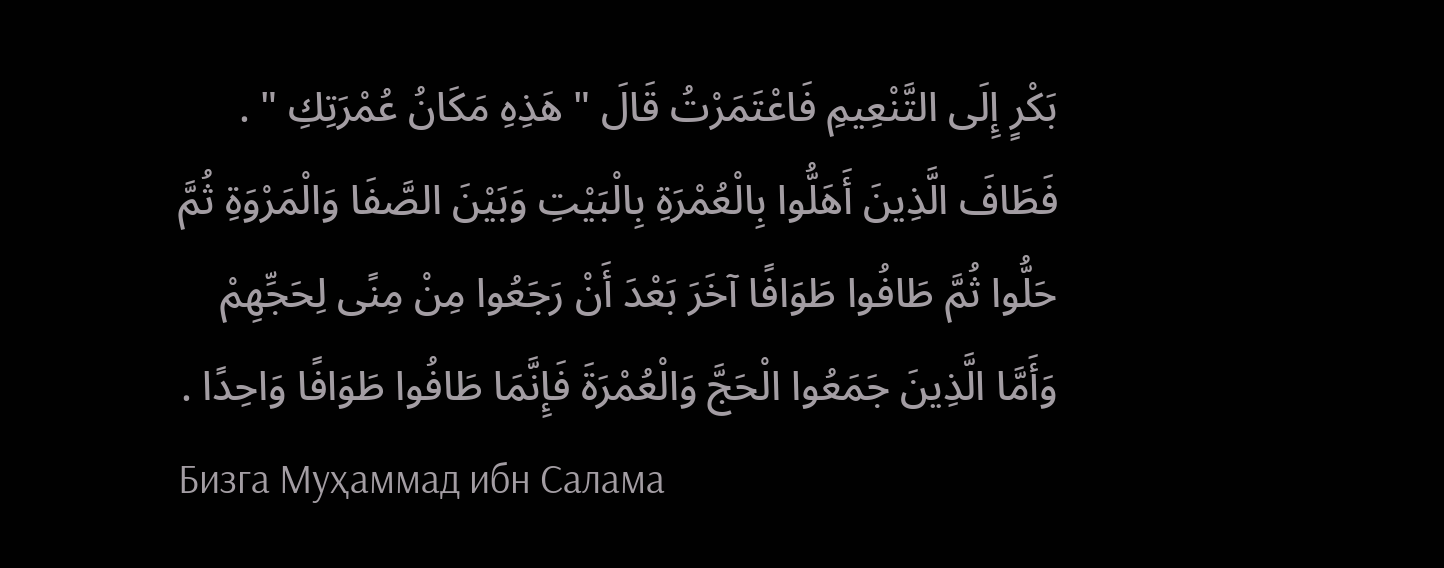بَكْرٍ إِلَى التَّنْعِيمِ فَاعْتَمَرْتُ قَالَ " هَذِهِ مَكَانُ عُمْرَتِكِ " . فَطَافَ الَّذِينَ أَهَلُّوا بِالْعُمْرَةِ بِالْبَيْتِ وَبَيْنَ الصَّفَا وَالْمَرْوَةِ ثُمَّ حَلُّوا ثُمَّ طَافُوا طَوَافًا آخَرَ بَعْدَ أَنْ رَجَعُوا مِنْ مِنًى لِحَجِّهِمْ وَأَمَّا الَّذِينَ جَمَعُوا الْحَجَّ وَالْعُمْرَةَ فَإِنَّمَا طَافُوا طَوَافًا وَاحِدًا .
Бизга Муҳаммад ибн Салама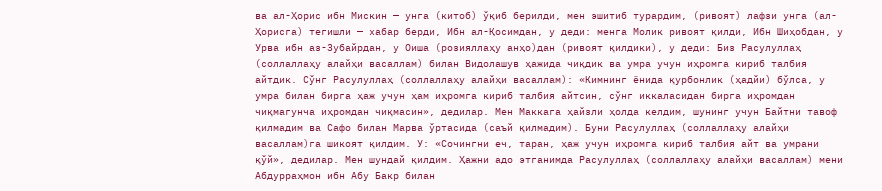ва ал-Ҳорис ибн Мискин — унга (китоб) ўқиб берилди, мен эшитиб турардим, (ривоят) лафзи унга (ал-Ҳорисга) тегишли — хабар берди, Ибн ал-Қосимдан, у деди: менга Молик ривоят қилди, Ибн Шиҳобдан, у Урва ибн аз-Зубайрдан, у Оиша (розияллаҳу анҳо)дан (ривоят қилдики), у деди: Биз Расулуллаҳ (соллаллаҳу алайҳи васаллам) билан Видолашув ҳажида чиқдик ва умра учун иҳромга кириб талбия айтдик. Сўнг Расулуллаҳ (соллаллаҳу алайҳи васаллам): «Кимнинг ёнида қурбонлик (ҳадйи) бўлса, у умра билан бирга ҳаж учун ҳам иҳромга кириб талбия айтсин, сўнг иккаласидан бирга иҳромдан чиқмагунча иҳромдан чиқмасин», дедилар. Мен Маккага ҳайзли ҳолда келдим, шунинг учун Байтни тавоф қилмадим ва Сафо билан Марва ўртасида (саъй қилмадим). Буни Расулуллаҳ (соллаллаҳу алайҳи васаллам)га шикоят қилдим. У: «Сочингни еч, таран, ҳаж учун иҳромга кириб талбия айт ва умрани қўй», дедилар. Мен шундай қилдим. Ҳажни адо этганимда Расулуллаҳ (соллаллаҳу алайҳи васаллам) мени Абдурраҳмон ибн Абу Бакр билан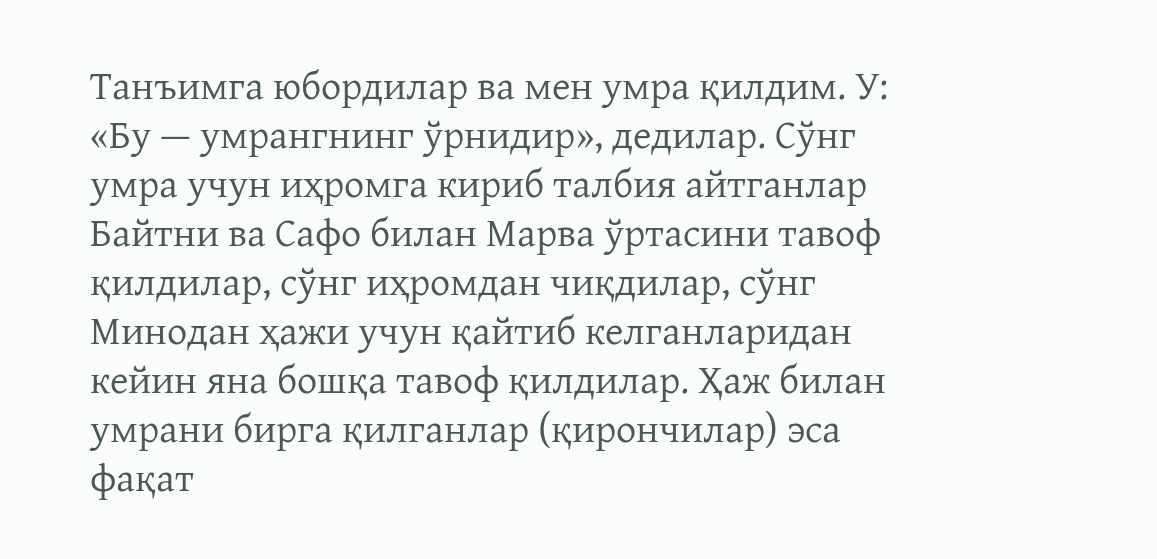Танъимга юбордилар ва мен умра қилдим. У: «Бу — умрангнинг ўрнидир», дедилар. Сўнг умра учун иҳромга кириб талбия айтганлар Байтни ва Сафо билан Марва ўртасини тавоф қилдилар, сўнг иҳромдан чиқдилар, сўнг Минодан ҳажи учун қайтиб келганларидан кейин яна бошқа тавоф қилдилар. Ҳаж билан умрани бирга қилганлар (қирончилар) эса фақат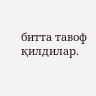битта тавоф қилдилар.